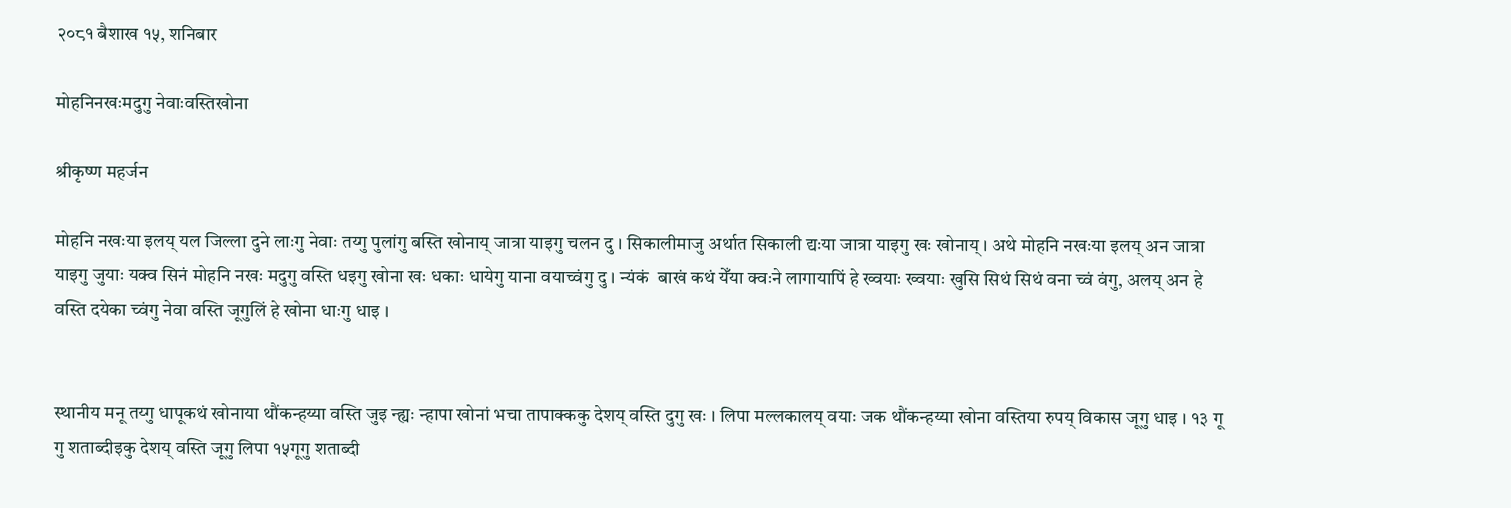२०८१ बैशाख १५, शनिबार

मोहनिनखःमदुगु नेवाःवस्तिखोना

श्रीकृष्ण महर्जन

मोहनि नखःया इलय् यल जिल्ला दुने लाःगु नेवाः तय्गु पुलांगु बस्ति खोनाय् जात्रा याइगु चलन दु । सिकालीमाजु अर्थात सिकाली द्यःया जात्रा याइगु खः खोनाय् । अथे मोहनि नखःया इलय् अन जात्रा याइगु जुयाः यक्व सिनं मोहनि नखः मदुगु वस्ति धइगु खोना खः धकाः धायेगु याना वयाच्वंगु दु । न्यंकं  बाखं कथं येँया क्वःने लागायापिं हे ख्वयाः ख्वयाः खुसि सिथं सिथं वना च्वं वंगु, अलय् अन हे वस्ति दयेका च्वंगु नेवा वस्ति जूगुलिं हे खोना धाःगु धाइ ।


स्थानीय मनू तय्गु धापूकथं खोनाया थौंकन्हय्या वस्ति जुइ न्ह्यः न्हापा खोनां भचा तापाक्ककु देशय् वस्ति दुगु खः । लिपा मल्लकालय् वयाः जक थौंकन्हय्या खोना वस्तिया रुपय् विकास जूगु धाइ । १३ गू गु शताब्दीइकु देशय् वस्ति जूगु लिपा १५गूगु शताब्दी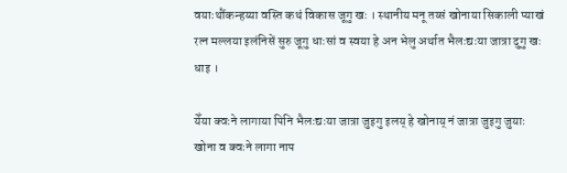वयाःथौंकन्हय्या वस्ति कथं विकास जूगु खः । स्थानीय मनू तय्सं खोनाया सिकाली प्याखं रत्न मल्लया इलंनिसें सुरु जूगु धाःसां व स्वया हे अन भेलु अर्थात भैलःद्यःया जात्रा दुगु खः धाइ ।

येँया क्वःने लागाया पिनि भैलःद्यःया जात्रा जुइगु इलय् हे खोनाय् नं जात्रा जुइगु जुयाः खोना व क्वःने लागा नाप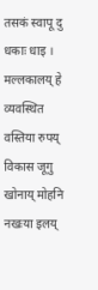तसकं स्वापू दु धकाः धाइ । मल्लकालय् हे व्यवस्थित वस्तिया रुपय् विकास जूगु खोनाय् मोहनि नखःया इलय्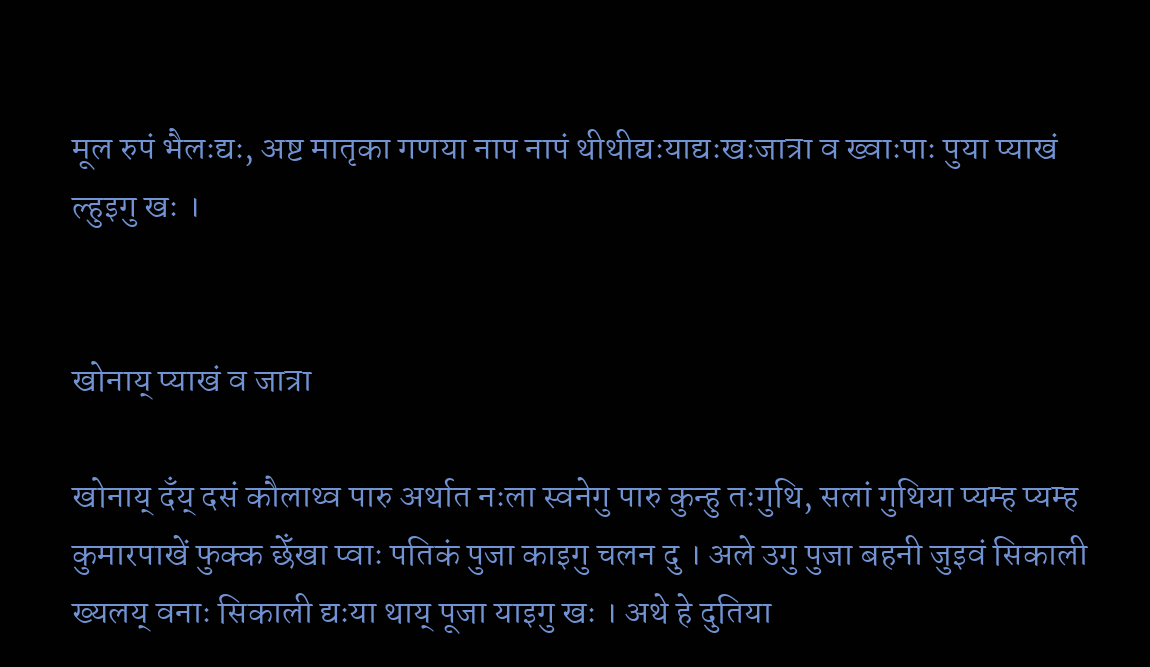मूल रुपं भैलःद्यः, अष्ट मातृका गणया नाप नापं थीथीद्यःयाद्यःखःजात्रा व ख्वाःपाः पुया प्याखं ल्हुइगु खः ।


खोनाय् प्याखं व जात्रा

खोनाय् दँय् दसं कौलाथ्व पारु अर्थात नःला स्वनेगु पारु कुन्हु तःगुथि, सलां गुथिया प्यम्ह प्यम्ह कुमारपाखें फुक्क छेँखा प्वाः पतिकं पुजा काइगु चलन दु । अले उगु पुजा बहनी जुइवं सिकाली ख्यलय् वनाः सिकाली द्यःया थाय् पूजा याइगु खः । अथे हे दुतिया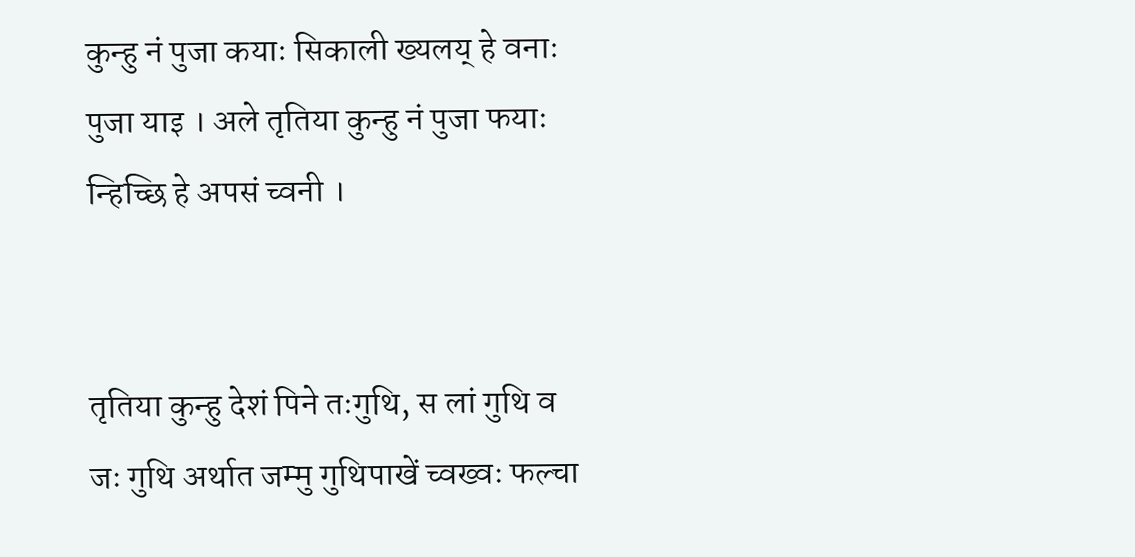कुन्हु नं पुजा कयाः सिकाली ख्यलय् हे वनाः पुजा याइ । अले तृतिया कुन्हु नं पुजा फयाः न्हिच्छि हे अपसं च्वनी ।


तृतिया कुन्हु देशं पिने तःगुथि, स लां गुथि व जः गुथि अर्थात जम्मु गुथिपाखें च्वख्वः फल्चा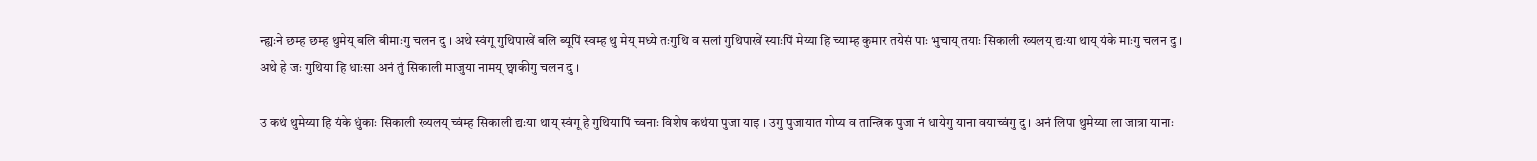न्ह्यःने छम्ह छम्ह थुमेय् बलि बीमाःगु चलन दु । अथे स्वंगू गुथिपाखें बलि ब्यूपिं स्वम्ह थु मेय् मध्ये तःगुथि व सलां गुथिपाखें स्याःपिं मेय्या हि च्याम्ह कुमार तयेसं पाः भुचाय् तयाः सिकाली ख्यलय् द्यःया थाय् यंके माःगु चलन दु । अथे हे जः गुथिया हि धाःसा अनं तुं सिकाली माजुया नामय् छ्वाकीगु चलन दु ।

उ कथं थुमेय्या हि यंके धुंकाः सिकाली ख्यलय् च्वंम्ह सिकाली द्यःया थाय् स्वंगू हे गुथियापिं च्वनाः विशेष कथंया पुजा याइ । उगु पुजायात गोप्य व तान्त्रिक पुजा नं धायेगु याना वयाच्वंगु दु । अनं लिपा थुमेय्या ला जात्रा यानाः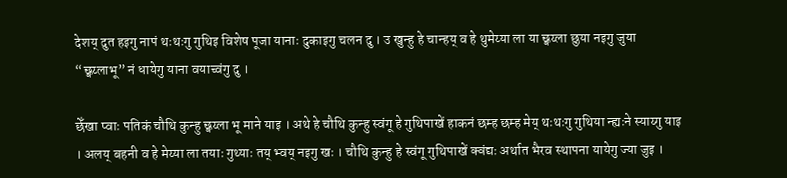देशय् दुत हइगु नापं थःथःगु गुथिइ विशेष पूजा यानाः दुकाइगु चलन दु । उ खुन्हु हे चान्हय् व हे थुमेय्या ला या छ्वय्ला छुया नइगु जुया “छ्वय्लाभू” नं धायेगु याना वयाच्वंगु दु ।

छेँखा प्वाः पतिकं चौथि कुन्हु छ्वय्ला भू माने याइ । अथे हे चौथि कुन्हु स्वंगू हे गुथिपाखें हाकनं छम्ह छम्ह मेय् थःथःगु गुथिया न्ह्यःने स्याय्गु याइ । अलय् बहनी व हे मेय्या ला तयाः गुथ्याः तय् भ्वय् नइगु खः । चौथि कुन्हु हे स्वंगू गुथिपाखें क्वंद्यः अर्थात भैरव स्थापना यायेगु ज्या जुइ ।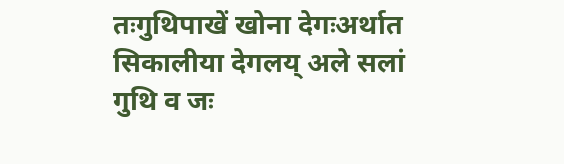तःगुथिपाखें खोना देगःअर्थात सिकालीया देगलय् अले सलां गुथि व जः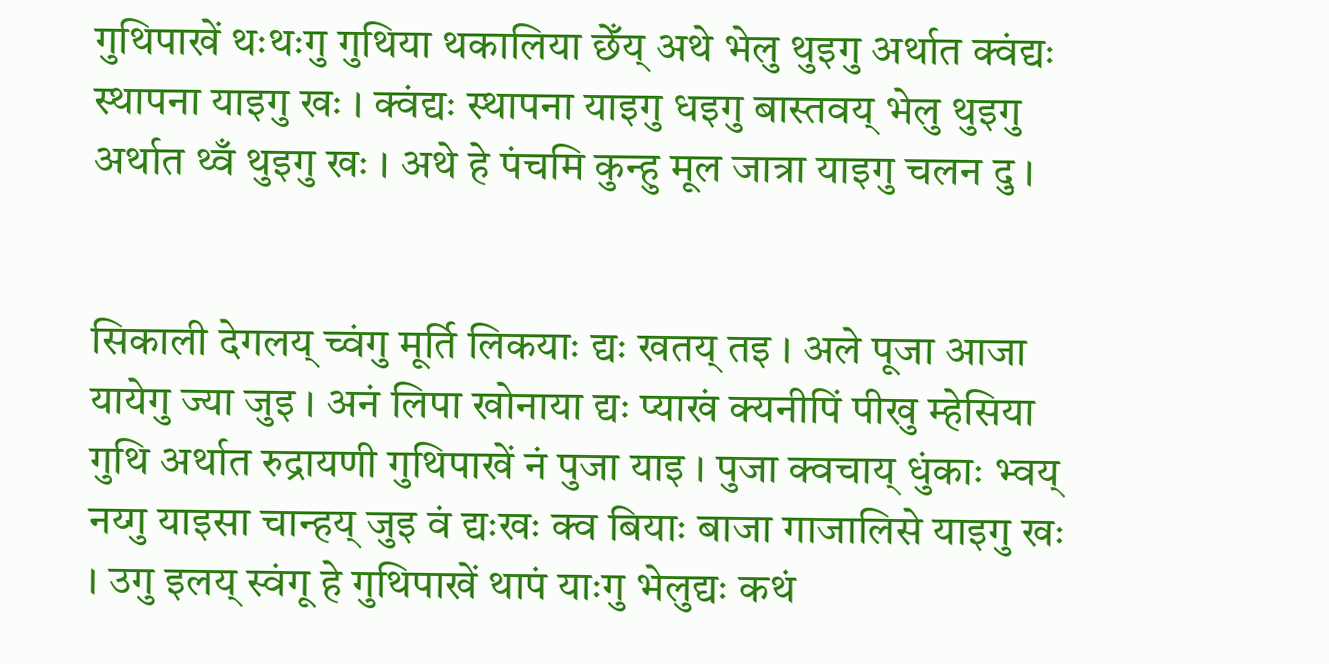गुथिपाखें थःथःगु गुथिया थकालिया छेँय् अथे भेलु थुइगु अर्थात क्वंद्यः स्थापना याइगु खः । क्वंद्यः स्थापना याइगु धइगु बास्तवय् भेलु थुइगु अर्थात थ्वँ थुइगु खः । अथे हे पंचमि कुन्हु मूल जात्रा याइगु चलन दु ।


सिकाली देगलय् च्वंगु मूर्ति लिकयाः द्यः खतय् तइ । अले पूजा आजा यायेगु ज्या जुइ । अनं लिपा खोनाया द्यः प्याखं क्यनीपिं पीखु म्हेसिया गुथि अर्थात रुद्रायणी गुथिपाखें नं पुजा याइ । पुजा क्वचाय् धुंकाः भ्वय् नय्गु याइसा चान्हय् जुइ वं द्यःखः क्व बियाः बाजा गाजालिसे याइगु खः । उगु इलय् स्वंगू हे गुथिपाखें थापं याःगु भेलुद्यः कथं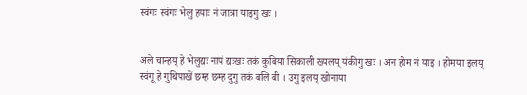स्वंगः स्वंगः भेलु हयाः नं जात्रा याइगु खः ।


अले चान्हय् हे भेलुद्यः नापं द्यःखः तकं कुबिया सिकाली ख्यलय् यंकीगु खः । अन होम नं याइ । होमया इलय् स्वंगू हे गुथिपाखें छम्ह छम्ह दुगु तकं बलि बी । उगु इलय् खोनाया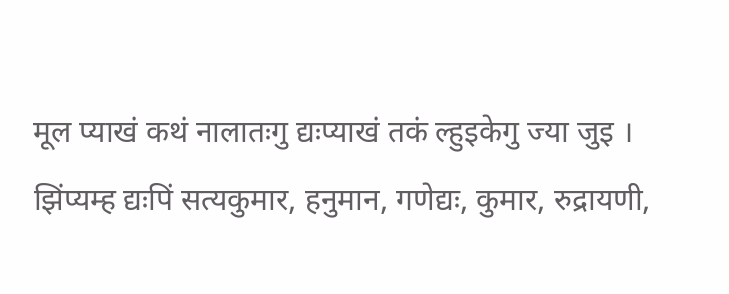मूल प्याखं कथं नालातःगु द्यःप्याखं तकं ल्हुइकेगु ज्या जुइ । झिंप्यम्ह द्यःपिं सत्यकुमार, हनुमान, गणेद्यः, कुमार, रुद्रायणी,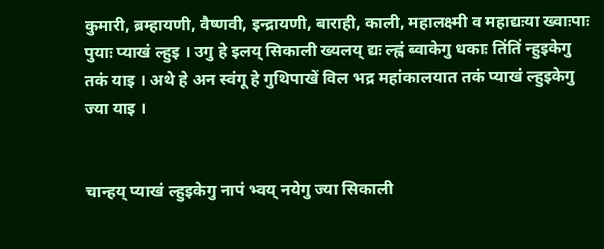कुमारी, ब्रम्हायणी, वैष्णवी, इन्द्रायणी, बाराही, काली, महालक्ष्मी व महाद्यःया ख्वाःपाः पुयाः प्याखं ल्हुइ । उगु हे इलय् सिकाली ख्यलय् द्यः ल्ह्वं ब्वाकेगु धकाः तिंतिं न्हुइकेगु तकं याइ । अथे हे अन स्वंगू हे गुथिपाखें विल भद्र महांकालयात तकं प्याखं ल्हुइकेगु ज्या याइ ।


चान्हय् प्याखं ल्हुइकेगु नापं भ्वय् नयेगु ज्या सिकाली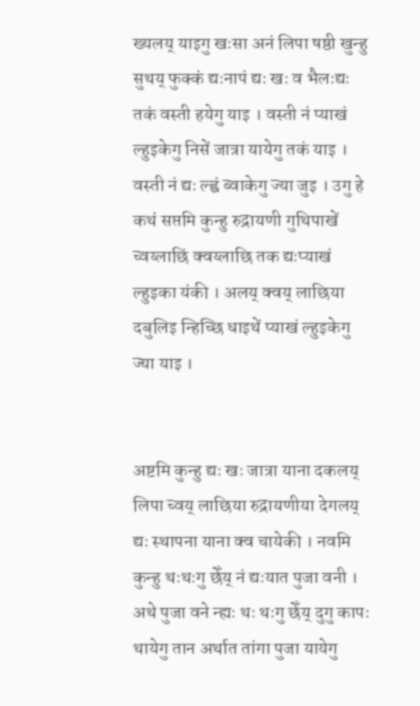ख्यलय् याइगु खःसा अनं लिपा षष्ठी खुन्हु सुथय् फुक्कं द्यःनापं द्यः खः व भैलःद्यः तकं वस्ती हयेगु याइ । वस्ती नं प्याखं ल्हुइकेगु निसें जात्रा यायेगु तकं याइ । वस्ती नं द्यः ल्ह्वं ब्वाकेगु ज्या जुइ । उगु हे कथं सप्तमि कुन्हु रुद्रायणी गुथिपाखें च्वय्लाछिं क्वय्लाछि तक द्यःप्याखं ल्हुइका यंकी । अलय् क्वय् लाछिया दबुलिइ न्हिच्छि धाइथें प्याखं ल्हुइकेगु ज्या याइ ।


अष्टमि कुन्हु द्यः खः जात्रा याना दकलय् लिपा च्वय् लाछिया रुद्रायणीया देगलय् द्यः स्थापना याना क्व चायेकी । नवमि कुन्हु थःथःगु छेँय् नं द्यःयात पुजा वनी । अथे पुजा वने न्ह्यः थः थःगु छेँय् दुगु कापः थायेगु तान अर्थात तांगा पुजा यायेगु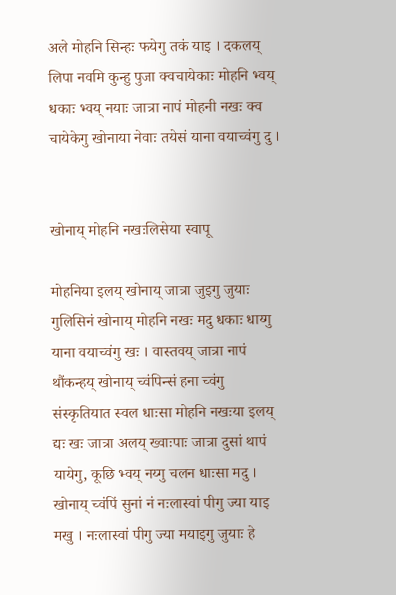अले मोहनि सिन्हः फयेगु तकं याइ । दकलय् लिपा नवमि कुन्हु पुजा क्वचायेकाः मोहनि भ्वय् धकाः भ्वय् नयाः जात्रा नापं मोहनी नखः क्व चायेकेगु खोनाया नेवाः तयेसं याना वयाच्वंगु दु ।


खोनाय् मोहनि नखःलिसेया स्वापू

मोहनिया इलय् खोनाय् जात्रा जुइगु जुयाः गुलिसिनं खोनाय् मोहनि नखः मदु धकाः धाय्गु याना वयाच्वंगु खः । वास्तवय् जात्रा नापं थौंकन्हय् खोनाय् च्वंपिन्सं हना च्वंगु संस्कृतियात स्वल धाःसा मोहनि नखःया इलय् द्यः खः जात्रा अलय् ख्वाःपाः जात्रा दुसां थापं यायेगु, कूछि भ्वय् नय्गु चलन धाःसा मदु । खोनाय् च्वंपिं सुनां नं नःलास्वां पीगु ज्या याइ मखु । नःलास्वां पीगु ज्या मयाइगु जुयाः हे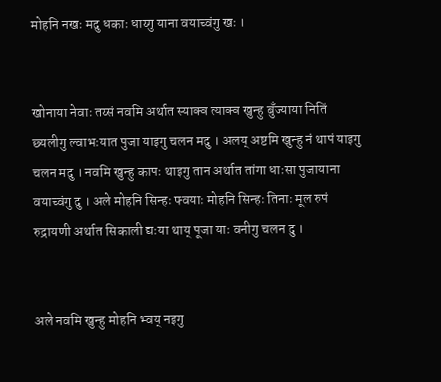मोहनि नखः मदु धकाः धाय्गु याना वयाच्वंगु खः ।


खोनाया नेवाः तय्सं नवमि अर्थात स्याक्व त्याक्व खुन्हु बुँज्याया नितिं छ्यलीगु ल्वाभःयात पुजा याइगु चलन मदु । अलय् अष्टमि खुन्हु नं थापं याइगु चलन मदु । नवमि खुन्हु कापः थाइगु तान अर्थात तांगा धाःसा पुजायाना वयाच्वंगु दु । अले मोहनि सिन्हः फ्वयाः मोहनि सिन्हः तिनाः मूल रुपं रुद्रायणी अर्थात सिकाली द्यःया थाय् पूजा याः वनीगु चलन दु ।


अले नवमि खुन्हु मोहनि भ्वय् नइगु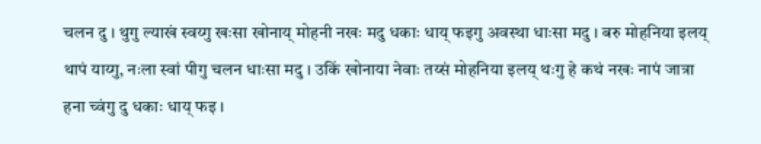चलन दु । थुगु ल्याखं स्वय्गु खःसा खोनाय् मोहनी नखः मदु धकाः धाय् फइगु अवस्था धाःसा मदु । बरु मोहनिया इलय् थापं याय्गु, नःला स्वां पीगु चलन धाःसा मदु । उकिं खोनाया नेवाः तय्सं मोहनिया इलय् थःगु हे कथं नखः नापं जात्रा हना च्वंगु दु धकाः धाय् फइ ।